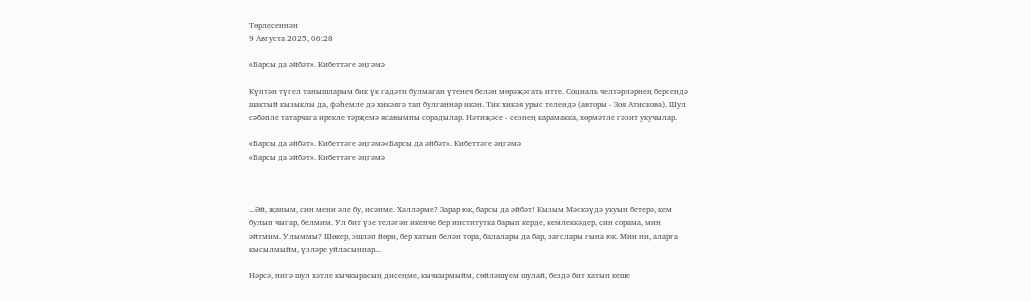Төрлесеннән
9 Августа 2025, 06:28

«Барсы да әйбәт». Кибеттәге әңгәмә

Күптән түгел танышларым бик үк гадәти булмаган үтенеч белән мөрәҗәгать итте. Социаль челтәрләрнең берсендә шактый кызыклы да, фәһемле дә хикәягә тап булганнар икән. Тик хикәя урыс телендә (авторы - Зоя Атискова). Шул сәбәпле татарчага ирекле тәрҗемә ясавымны сорадылар. Нәтиҗәсе - сезнең карамакка, хөрмәтле гәзит укучылар.

«Барсы да әйбәт». Кибеттәге әңгәмә«Барсы да әйбәт». Кибеттәге әңгәмә
«Барсы да әйбәт». Кибеттәге әңгәмә



...Әй, җаным, син мени әле бу, исәнме. Хәлләрме? Зарар юк, барсы да әйбәт! Кызым Мәскәүдә укуын бетерә, кем булып чыгар, белмим. Ул бит үзе теләгән икенче бер институтка барып керде, кемлеккәдер, син сорама, мин әйтмим. Улыммы? Шөкер, эшләп йөри, бер хатын белән тора, балалары да бар, загслары гына юк. Мин ни, аларга кысылмыйм, үзләре уйласыннар...

Нәрсә, нигә шул хәтле кычкырасың дисеңме, кычкырмыйм, сөйләшүем шулай, бездә бит хатын кеше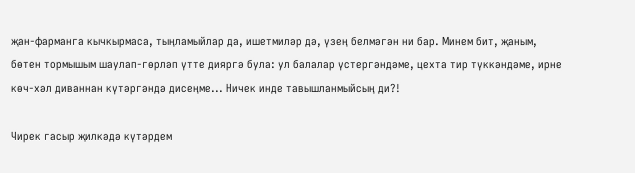җан‑фарманга кычкырмаса, тыңламыйлар да, ишетмиләр дә, үзең белмәгән ни бар. Минем бит, җаным, бөтен тормышым шаулап‑гөрләп үтте дияргә була: ул балалар үстергәндәме, цехта тир түккәндәме, ирне көч‑хәл диваннан күтәргәндә дисеңме... Ничек инде тавышланмыйсың ди?!

Чирек гасыр җилкәдә күтәрдем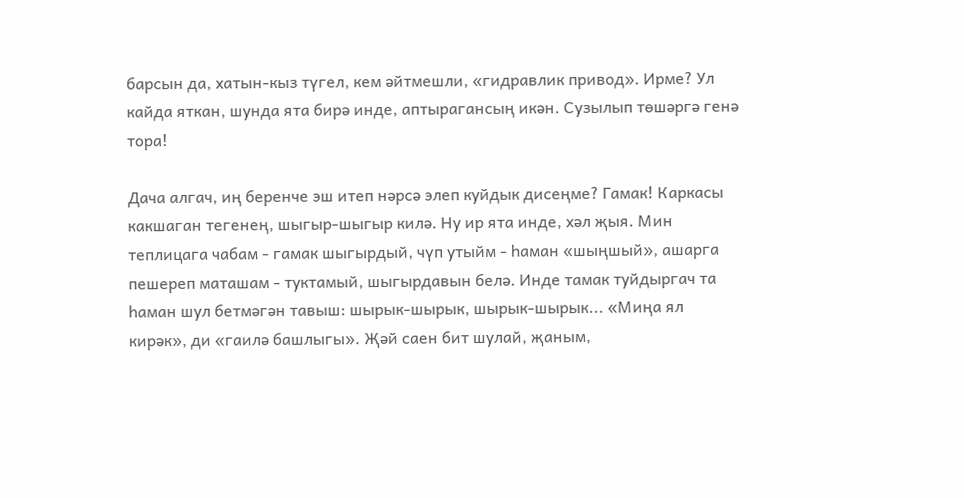барсын да, хатын‑кыз түгел, кем әйтмешли, «гидравлик привод». Ирме? Ул кайда яткан, шунда ята бирә инде, аптырагансың икән. Сузылып төшәргә генә тора!

Дача алгач, иң беренче эш итеп нәрсә элеп куйдык дисеңме? Гамак! Каркасы какшаган тегенең, шыгыр‑шыгыр килә. Ну ир ята инде, хәл җыя. Мин теплицага чабам ‑ гамак шыгырдый, чүп утыйм ‑ һаман «шыңшый», ашарга пешереп маташам - туктамый, шыгырдавын белә. Инде тамак туйдыргач та һаман шул бетмәгән тавыш: шырык‑шырык, шырык‑шырык... «Миңа ял кирәк», ди «гаилә башлыгы». Җәй саен бит шулай, җаным,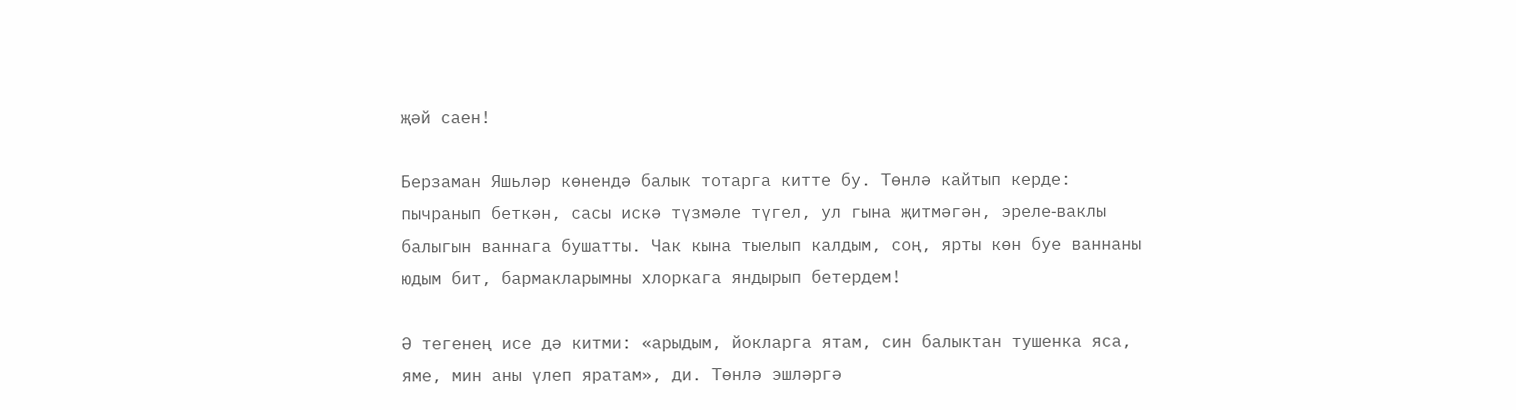җәй саен!

Берзаман Яшьләр көнендә балык тотарга китте бу. Төнлә кайтып керде: пычранып беткән, сасы искә түзмәле түгел, ул гына җитмәгән, эреле‑ваклы балыгын ваннага бушатты. Чак кына тыелып калдым, соң, ярты көн буе ваннаны юдым бит, бармакларымны хлоркага яндырып бетердем!

Ә тегенең исе дә китми: «арыдым, йокларга ятам, син балыктан тушенка яса, яме, мин аны үлеп яратам», ди. Төнлә эшләргә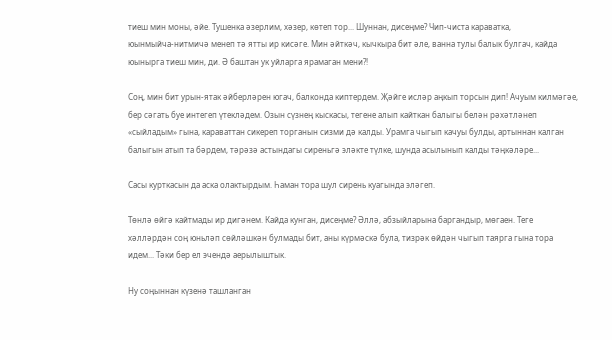тиеш мин моны, әйе. Тушенка әзерлим, хәзер, көтеп тор... Шуннан, дисеңме? Чип‑чиста караватка, юынмыйча‑нитмичә менеп тә ятты ир кисәге. Мин әйткәч, кычкыра бит әле, ванна тулы балык булгач, кайда юынырга тиеш мин, ди. Ә баштан ук уйларга ярамаган мени?!

Соң, мин бит урын‑ятак әйберләрен югач, балконда киптердем. Җәйге исләр аңкып торсын дип! Ачуым килмәгәе, бер сәгать буе интегеп үтекләдем. Озын сүзнең кыскасы, тегене алып кайткан балыгы белән рәхәтләнеп «сыйладым» гына, караваттан сикереп торганын сизми дә калды. Урамга чыгып качуы булды, артыннан калган балыгын атып та бәрдем, тәрәзә астындагы сиреньгә эләкте түлке, шунда асылынып калды тәңкәләре...

Сасы курткасын да аска олактырдым. Һаман тора шул сирень куагында эләгеп.

Төнлә өйгә кайтмады ир дигәнем. Кайда кунган, дисеңме? Әллә, абзыйларына баргандыр, мөгаен. Теге хәлләрдән соң юньләп сөйләшкән булмады бит, аны күрмәскә була, тизрәк өйдән чыгып таярга гына тора идем... Тәки бер ел эчендә аерылыштык.

Ну соңыннан күзенә ташланган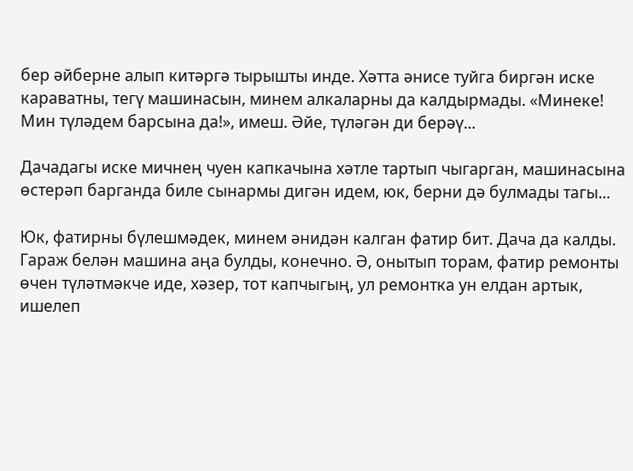бер әйберне алып китәргә тырышты инде. Хәтта әнисе туйга биргән иске караватны, тегү машинасын, минем алкаларны да калдырмады. «Минеке! Мин түләдем барсына да!», имеш. Әйе, түләгән ди берәү...

Дачадагы иске мичнең чуен капкачына хәтле тартып чыгарган, машинасына өстерәп барганда биле сынармы дигән идем, юк, берни дә булмады тагы...

Юк, фатирны бүлешмәдек, минем әнидән калган фатир бит. Дача да калды. Гараж белән машина аңа булды, конечно. Ә, онытып торам, фатир ремонты өчен түләтмәкче иде, хәзер, тот капчыгың, ул ремонтка ун елдан артык, ишелеп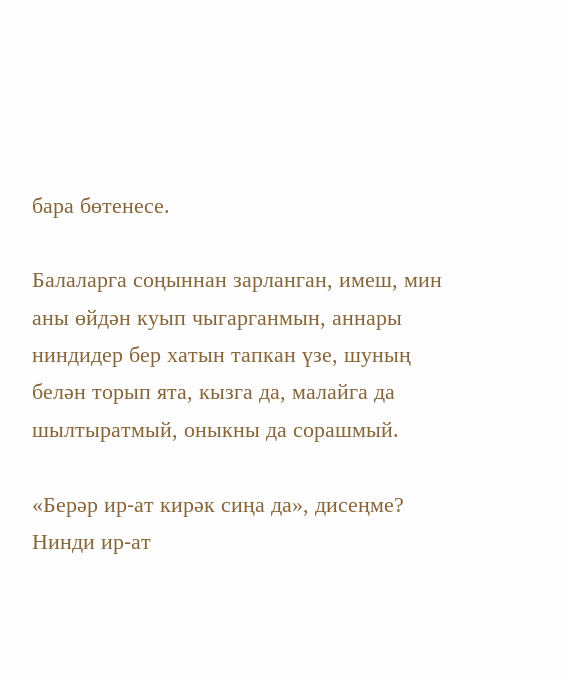бара бөтенесе.

Балаларга соңыннан зарланган, имеш, мин аны өйдән куып чыгарганмын, аннары ниндидер бер хатын тапкан үзе, шуның белән торып ята, кызга да, малайга да шылтыратмый, оныкны да сорашмый.

«Берәр ир‑ат кирәк сиңа да», дисеңме? Нинди ир‑ат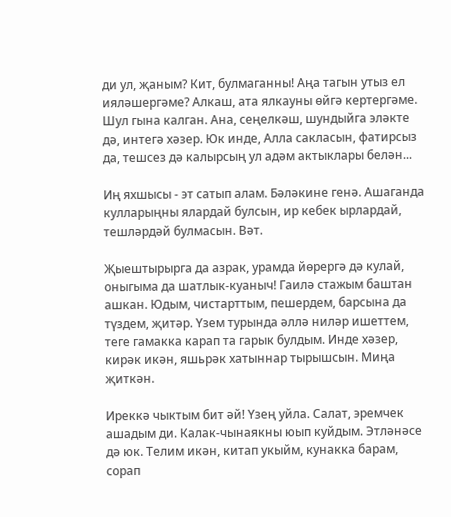ди ул, җаным? Кит, булмаганны! Аңа тагын утыз ел ияләшергәме? Алкаш, ата ялкауны өйгә кертергәме. Шул гына калган. Ана, сеңелкәш, шундыйга эләкте дә, интегә хәзер. Юк инде, Алла сакласын, фатирсыз да, тешсез дә калырсың ул адәм актыклары белән...

Иң яхшысы - эт сатып алам. Бәләкине генә. Ашаганда кулларыңны ялардай булсын, ир кебек ырлардай, тешләрдәй булмасын. Вәт.

Җыештырырга да азрак, урамда йөрергә дә кулай, оныгыма да шатлык‑куаныч! Гаилә стажым баштан ашкан. Юдым, чистарттым, пешердем, барсына да түздем, җитәр. Үзем турында әллә ниләр ишеттем, теге гамакка карап та гарык булдым. Инде хәзер, кирәк икән, яшьрәк хатыннар тырышсын. Миңа җиткән.

Иреккә чыктым бит әй! Үзең уйла. Салат, эремчек ашадым ди. Калак‑чынаякны юып куйдым. Этләнәсе дә юк. Телим икән, китап укыйм, кунакка барам, сорап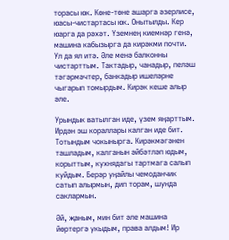торасы юк. Көне‑төне ашарга әзерлисе, юасы‑чистартасы юк. Онытылды. Кер юарга да рәхәт. Үземнең киемнәр генә, машина кабызырга да кирәкми почти. Ул да ял итә. Әле менә балконны чистарттым. Тактадыр, чанадыр, пеләш тәгәрмәчтер, банкадыр ишеләрне чыгарып томырдым. Кирәк кеше алыр әле.

Урындык ватылган иде, үзем яңарттым. Ирдән эш кораллары калган иде бит. Тотындым чокынырга. Кирәкмәгәнен ташладым, калганын әйбәтләп юдым, корыттым, кухнядагы тартмага салып куйдым. Берәр уңайлы чемоданчик сатып алырмын, дип торам, шунда саклармын.

Әй, җаным, мин бит әле машина йөртергә укыдым, права алдым! Ир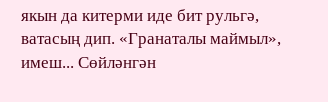якын да китерми иде бит рульгә, ватасың дип. «Гранаталы маймыл», имеш... Сөйләнгән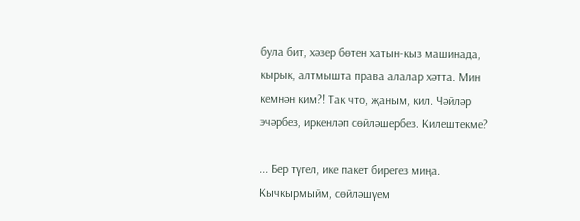була бит, хәзер бөтен хатын‑кыз машинада, кырык, алтмышта права алалар хәтта. Мин кемнән ким?! Так что, җаным, кил. Чәйләр эчәрбез, иркенләп сөйләшербез. Килештекме?

... Бер түгел, ике пакет бирегез миңа. Кычкырмыйм, сөйләшүем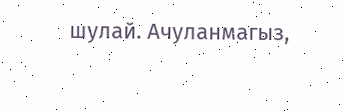шулай. Ачуланмагыз,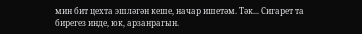мин бит цехта эшләгән кеше, начар ишетәм. Тәк... Сигарет та бирегез инде, юк, арзанрагын.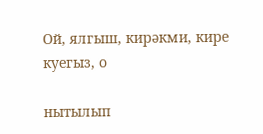Ой, ялгыш, кирәкми, кире куегыз, о

нытылып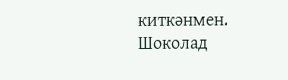киткәнмен. Шоколад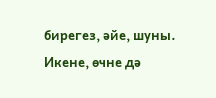бирегез, әйе, шуны. Икене, өчне дә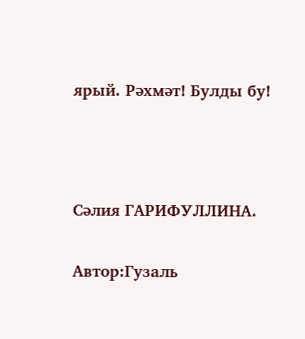ярый. Рәхмәт! Булды бу!



Сәлия ГАРИФУЛЛИНА.

Автор:Гузаль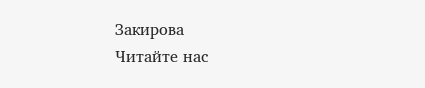Закирова
Читайте нас